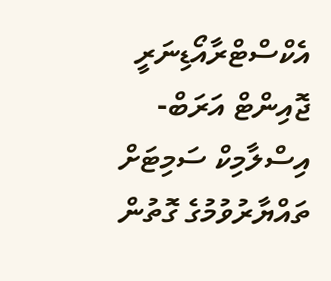އެކްސްޓްރާއޯޑިނަރީ ޖޮއިންޓް އަރަބް-އިސްލާމިކް ސަމިޓަށް ތައްޔާރުވުމުގެ ގޮތުން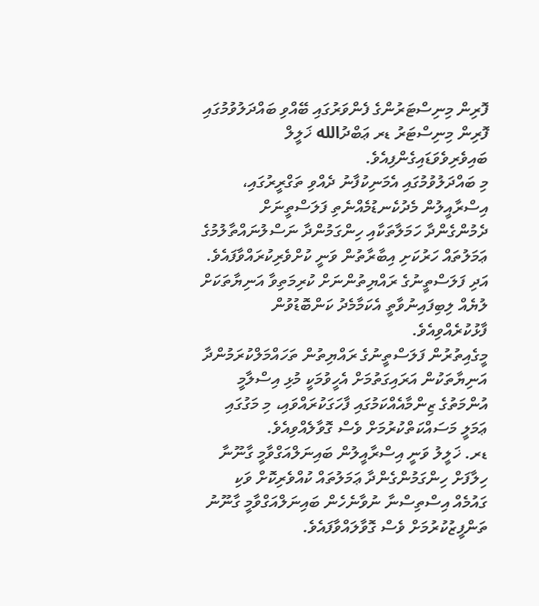ފޮރިން މިނިސްޓަރުންގެ ފެންވަރުގައި ބޭއްވި ބައްދަލުވުމުގައި ފޮރިން މިނިސްޓަރު ޑރ ޢަބްދުالله ޚަލީލް ބައިވެރިވެވަޑައިގެންފިއެވެ.
މި ބައްދަލުވުމުގައި އެމަނިކުފާނު ދެއްވި ތަގްރީރުގައި، އިސްރާއީލުން މެދުކެނޑުމެއްނެތި ފަލަސްތީނަށް ދެމުންގެންދާ ހަމަލާތަކާއި ހިންގަމުންދާ ނަސްލުނައްތާލުމުގެ ޢަމަލުތައް ހަރުކަށި އިބާރާތުން ވަނީ ކުށްވެރިކުރައްވާފައެވެ. އަދި ފަލަސްތީނުގެ ރައްޔިތުންނަށް ކުރިމަތިވާ އަނިޔާތަކަށް ލުޔެއް ލިބިފައިނުވާތީ އެކަމާމެދު ކަންބޮޑުވުން ފާޅުކުރެއްވިއެވެ.
މީގެއިތުރުން ފަލަސްތީނުގެ ރައްޔިތުން ތަހައްމަލްކުރަމުންދާ އަނިޔާތަކުން އަރައިގަތުމަށް އެހީވުމަކީ މުޅި އިސްލާމީ އުންމަތުގެ ޒިންމާއެއްކަމުގައި ފާހަގަކުރައްވައި، މި މަގުގައި ޢަމަލީ މަސައްކަތްކުރުމަށް ވެސް ގޮވާލެއްވިއެވެ.
ޑރ. ޚަލީލު ވަނީ އިސްރާއީލުން ބައިނަލްއަގްވާމީ ގާނޫނާ ހިލާފަށް ހިންގަމުންގެންދާ ޢަމަލުތައް ކުއްވެރިކޮށް ވަކި ގައުމެއް އިސްތިސްނާ ނުވާނެހެން ބައިނަލްއަގްވާމީ ގާނޫނު ތަންފީޒުކުރުމަށް ވެސް ގޮވާލައްވާފައެވެ.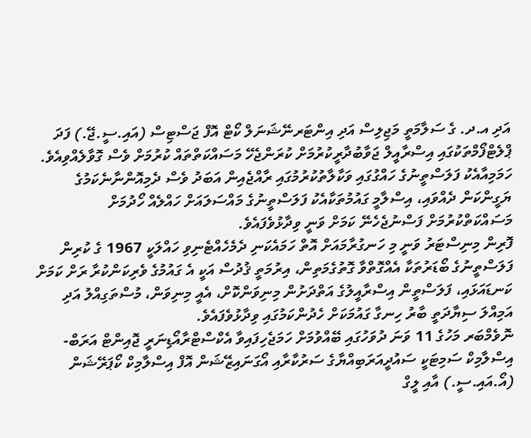އަދި އ.ދ. ގެ ސަލާމަތީ މަޖިލިސް އަދި އިންޓަރނޭޝަނަލް ކޯޓް އޮފް ޖަސްޓިސް (އައި.ސީ.ޖޭ.) ފަދަ ޕްލެޓްފޯމްތަކުގައި އިސްރާއީލް ޖަވާބުދާރީކުރުމަށް ކުރަންޖެހޭ މަސައްކަތްތައް ކުރުމަށް ވެސް ގޮވާލެއްވިއެވެ.
ހަމަމިއާއެކު ފަލަސްތީނުގެ ހައްގުގައި ވަކާލާތުކުރުމުގައި ރާއްޖެއިން އަބަދު ވެސް ދެމިއޮންނާނެކަމުގެ ޔަގީންކަން ދެއްވައި، އިސްލާމީ ގައުމުތަކާއެކު ފަލަސްތީނުގެ މައްސަލައަށް ހައްލެއް ހޯދުމަށް މަސައްކަތްކުރުމަށް ފަސްނުޖެހެނޭ ކަމަށް ވަނީ ވިދާޅުވެފައެވެ.
ފޮރިން މިނިސްޓަރު ވަނީ މި ހަނގުރާމައަށް އޮތް ހަމައެކަނި ދެމެހެއްޓެނިވި ހައްލަކީ 1967 ގެ ކުރިން ފަލަސްތީނުގެ ބޯޑަރުތަކާ އެއްގޮތްވާ ގޮތުގެމަތިން، އިރުމަތީ ޤުދުސް އަކީ އެ ގައުމުގެ ވެރިކަންކުރާ ރަށް ކަމަށް ކަނޑައަޅައި، ފަލަސްތީން އިސްރާއީލުގެ އަތްދަށުން މިނިވަންކޮށް، އެއީ މިނިވަން، މުސްތަގިއްލު އަދި އަމިއްލަ ސިޔާދަތީ ބާރު ހިނގާ ގައުމަކަށް ހެދުންކަމުގައި ވިދާޅުވެފައެވެ.
ނޮވެމްބަރ މަހުގެ 11 ވަނަ ދުވަހުގައި ބޭއްވުމަށް ހަމަޖެހިފައިވާ އެކްސްޓްރާއޯޑިނަރީ ޖޮއިންޓް އަރަބް-އިސްލާމިކް ސަމިޓަކީ ސައުދީއަރަބިއްޔާގެ ސަރުކާރާއި އޯގަނައިޒޭޝަން އޮފް އިސްލާމިކް ކޯޕަރޭޝަން (އޯ.އައި.ސީ.) އާއި ލީގް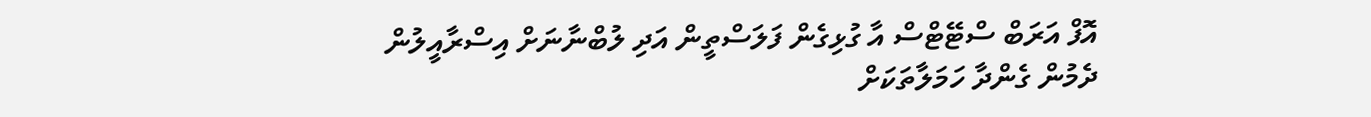އޮފް އަރަބް ސްޓޭޓްސް އާ ގުޅިގެން ފަލަސްތީން އަދި ލުބްނާނަށް އިސްރާއީލުން ދެމުން ގެންދާ ހަމަލާތަކަށް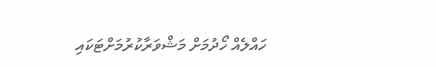ހައްލެއް ހޯދުމަށް މަޝްވަރާކުރުމަށްޓަކައި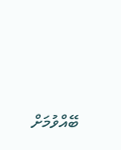ބޭއްވުމަށް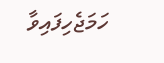ހަމަޖެހިފައިވާ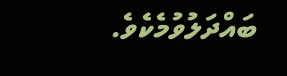ބައްދަލުވުމެކެވެ.